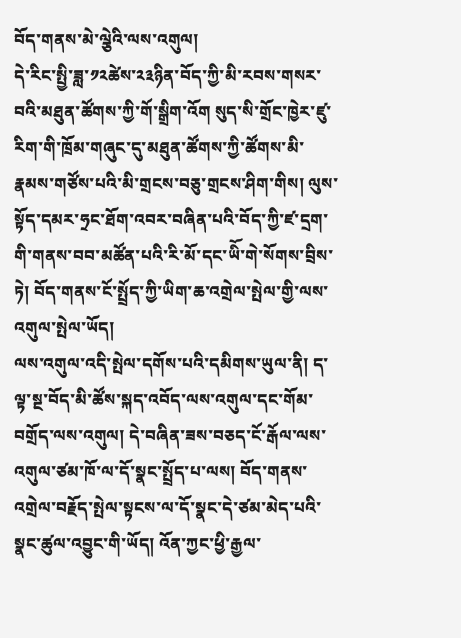བོད་གནས་མེ་ལྕེའི་ལས་འགུལ།
དེ་རིང་སྤྱི་ཟླ་༡༢ཚེས་༢༣ཉིན་བོད་ཀྱི་མི་རབས་གསར་བའི་མཐུན་ཚོགས་ཀྱི་གོ་སྒྲིག་འོག སུད་སི་གྲོང་ཁྱེར་ཛུ་རིག་གི་ཁྲོམ་གཞུང་དུ་མཐུན་ཚོགས་ཀྱི་ཚོགས་མི་རྣམས་གཙོས་པའི་མི་གྲངས་བཅུ་གྲངས་ཤིག་གིས། ལུས་སྟོད་དམར་ཧྲང་ཐོག་འབར་བཞིན་པའི་བོད་ཀྱི་ཛ་དྲག་གི་གནས་བབ་མཚོན་པའི་རི་མོ་དང་ཡིོ་གེ་སོགས་བྲིས་ཏེ། བོད་གནས་ངོ་སྤྲོད་ཀྱི་ཡིག་ཆ་འགྲེལ་སྤེལ་གྱི་ལས་འགུལ་སྤེལ་ཡོད།
ལས་འགུལ་འདི་སྤེལ་དགོས་པའི་དམིགས་ཡུལ་ནི། ད་ལྟ་སྔ་བོད་མི་ཚོས་སྐད་འབོད་ལས་འགུལ་དང་གོམ་བགྲོད་ལས་འགུལ། དེ་བཞིན་ཟས་བཅད་ངོ་རྒོལ་ལས་འགུལ་ཙམ་ཁོ་ལ་དོ་སྣང་སྤྲོད་པ་ལས། བོད་གནས་འགྲེལ་བརྗོད་སྤེལ་སྟངས་ལ་དོ་སྣང་དེ་ཙམ་མེད་པའི་སྣང་ཚུལ་འབྱུང་གི་ཡོད། འོན་ཀྱང་ཕྱི་རྒྱལ་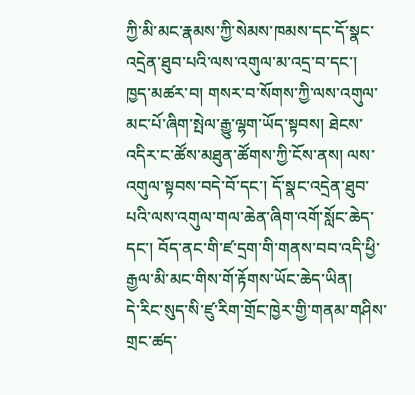ཀྱི་མི་མང་རྣམས་ཀྱི་སེམས་ཁམས་དང་དོ་སྣང་འདྲེན་ཐུབ་པའི་ལས་འགུལ་མ་འདྲ་བ་དང་། ཁྱད་མཚར་བ། གསར་བ་སོགས་ཀྱི་ལས་འགུལ་མང་པོ་ཞིག་སྤེལ་རྒྱུ་ལྷག་ཡོད་སྟབས། ཐེངས་འདིར་ང་ཚོས་མཐུན་ཚོགས་ཀྱི་ངོས་ནས། ལས་འགུལ་སྟབས་བདེ་བོ་དང་། དོ་སྣང་འདྲེན་ཐུབ་པའི་ལས་འགུལ་གལ་ཆེན་ཞིག་འགོ་སློང་ཆེད་དང་། བོད་ནང་གི་ཛ་དྲག་གི་གནས་བབ་འདི་ཕྱི་རྒྱལ་མི་མང་གིས་གོ་རྟོགས་ཡོང་ཆེད་ཡིན།
དེ་རིང་སུད་སི་ཛུ་རིག་གྲོང་ཁྱེར་གྱི་གནམ་གཤིས་གྲང་ཚད་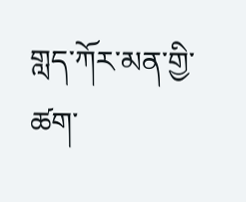གླད་ཀོར་མན་གྱི་ཚག་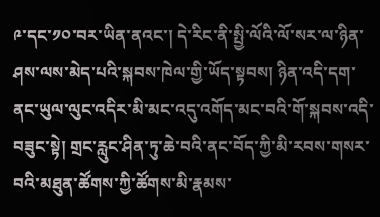༩་དང་༡༠་བར་ཡིན་ནའང་། དེ་རིང་ནི་སྤྱི་ལོའི་ལོ་སར་ལ་ཉིན་ཤས་ལས་མེད་པའི་སྐབས་ཁེལ་གྱི་ཡོད་སྟབས། ཉིན་འདི་དག་ནང་ཡུལ་ལུང་འདིར་མི་མང་འདུ་འགོད་མང་བའི་གོ་སྐབས་འདི་བཟུང་སྟེ། གྲང་རླུང་ཤིན་ཏུ་ཆེ་བའི་ནང་བོད་ཀྱི་མི་རབས་གསར་བའི་མཐུན་ཚོགས་ཀྱི་ཚོགས་མི་རྣམས་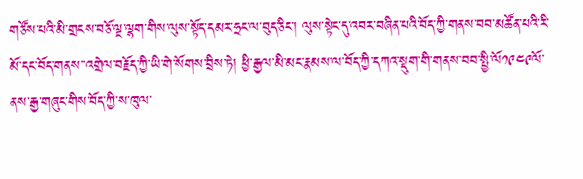གཙོས་པའི་མི་གྲངས་བཅོ་ལྔ་ལྷག་གིས་ལུས་སྟོད་དམར་ཧྲང་ལ་བུད་ཅིང་། ལུས་སྟེང་དུ་འབར་བཞིན་པའི་བོད་ཀྱི་གནས་བབ་མཚོན་པའི་རི་མོ་དང་བོད་གནས་་འགྲེལ་བརྗོད་ཀྱི་ཡི་གེ་སོགས་བྲིས་ཏེ། ཕྱི་རྒྱལ་མི་མང་རྣམས་ལ་བོད་ཀྱི་དཀའ་སྡུག་གི་གནས་བབ་སྤྱི་ལོ༡༩༤༩ལོ་ནས་རྒྱ་གཞུང་གིས་བོད་ཀྱི་ས་ཁུལ་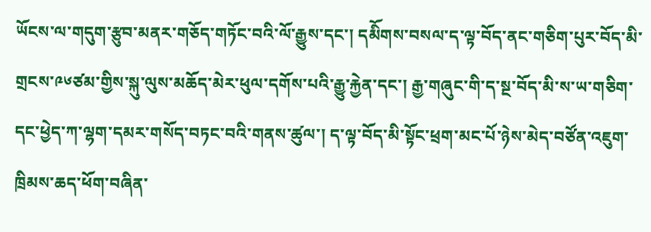ཡོངས་ལ་གདུག་རྩུབ་མནར་གཅོད་གཏོང་བའི་ལོ་རྒྱུས་དང་། དམིོགས་བསལ་ད་ལྟ་བོད་ནང་གཅིག་པུར་བོད་མི་གྲངས་༩༦ཙམ་གྱིས་སྐུ་ལུས་མཆོད་མེར་ཕུལ་དགོས་པའི་རྒྱུ་རྐྱེན་དང་། རྒྱ་གཞུང་གི་ད་སྔ་བོད་མི་ས་ཡ་གཅིག་དང་ཕྱེད་ཀ་ལྷག་དམར་གསོད་བཏང་བའི་གནས་ཚུལ་། ད་ལྟ་བོད་མི་སྟོང་ཕྲག་མང་པོ་ཉེས་མེད་བཙོན་འཇུག་ཁྲིམས་ཆད་ཕོག་བཞིན་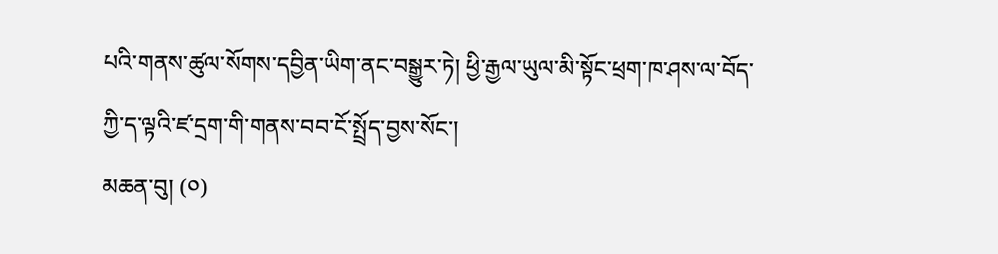པའི་གནས་ཚུལ་སོགས་དབྱིན་ཡིག་ནང་བསྒྱུར་ཏེ། ཕྱི་རྒྱལ་ཡུལ་མི་སྟོང་ཕྲག་ཁ་ཤས་ལ་བོད་ཀྱི་ད་ལྟའི་ཛ་དྲག་གི་གནས་བབ་ངོ་སྤྲོད་བྱས་སོང་།
མཆན་བུ། (༠)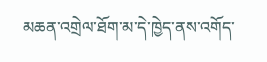མཆན་འགྲེལ་ཐོག་མ་དེ་ཁྱེད་ནས་འགོད་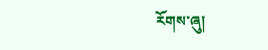རོགས་ཞུ།